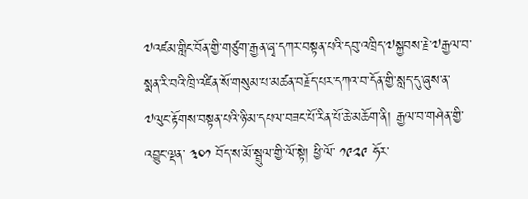༧འཛམ་གླིང་བོན་གྱི་གཙུག་རྒྱན་ཞྭ་དཀར་བསྟན་པའི་དབུ་འཁྲིད་༧སྐྱབས་རྗེ་༧རྒྱལ་བ་སྨན་རི་བའི་ཁྲི་འཛིན་སོ་གསུམ་པ་མཚན་བརྗོད་པར་དཀའ་བ་དོན་གྱི་སླད་དུ་ཞུས་ན་༧ལུང་རྟོགས་བསྟན་པའི་ཉི་མ་དཔལ་བཟང་པོ་རིན་པོ་ཆེ་མཆོག་ནི། རྒྱལ་བ་གཤེན་གྱི་འབྱུང་ལྡན་ ༣༠༡ བོད་ས་མོ་སྦྲུལ་གྱི་ལོ་སྟེ། ཕྱི་ལོ་ ༡༩༢༩ ཧོར་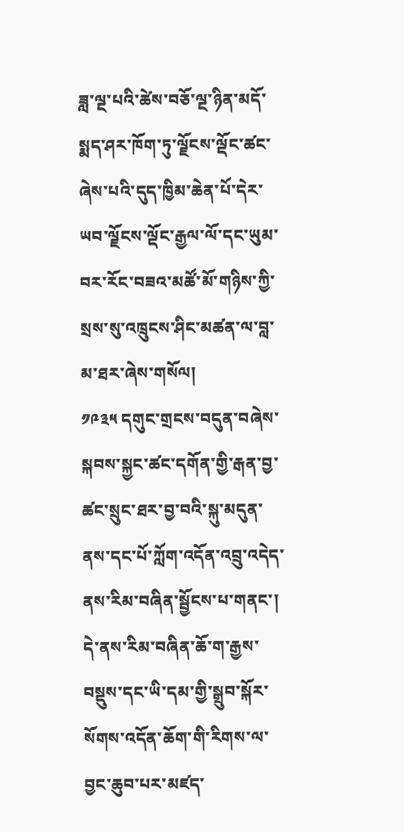ཟླ་ལྔ་པའི་ཚེས་བཅོ་ལྔ་ཉིན་མདོ་སྨད་ཤར་ཁོག་ཏུ་ལྗོངས་ལྡོང་ཚང་ཞེས་པའི་དུད་ཁྱིམ་ཆེན་པོ་དེར་ཡབ་ལྗོངས་ལྡོང་རྒྱལ་ལོ་དང་ཡུམ་བར་རོང་བཟའ་མཚོ་མོ་གཉིས་ཀྱི་སྲས་སུ་འཁྲུངས་ཤིང་མཚན་ལ་བླ་མ་ཐར་ཞེས་གསོལ།
༡༩༣༥ དགུང་གྲངས་བདུན་བཞེས་སྐབས་སྐྱང་ཚང་དགོན་གྱི་རྒན་བྱ་ཚང་སྲུང་ཐར་བྱ་བའི་སྐུ་མདུན་ནས་དང་པོ་ཀློག་འདོན་འབྲུ་འདེད་ནས་རིམ་བཞིན་སྦྱོངས་པ་གནང་། དེ་ནས་རིམ་བཞིན་ཆོ་ག་རྒྱས་བསྡུས་དང་ཡི་དམ་གྱི་སྒྲུབ་སྐོར་སོགས་འདོན་ཆོག་གི་རིགས་ལ་བྱང་ཆུབ་པར་མཛད་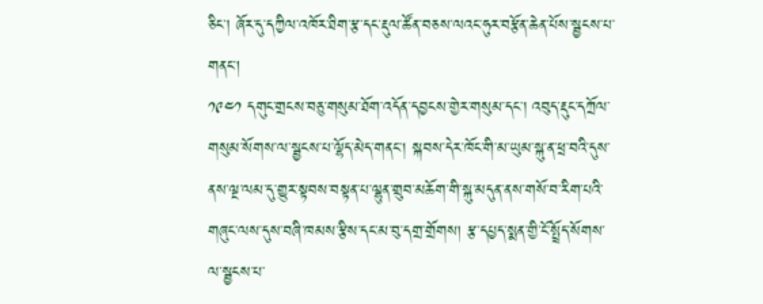ཅིང་། ཞོར་དུ་དཀྱིལ་འཁོར་ཐིག་རྩ་དང་རྡུལ་ཚོན་བཅས་ལའང་ཧུར་བརྩོན་ཆེན་པོས་སྦྱངས་པ་གནང་།
༡༩༤༡ དགུང་གྲངས་བཅུ་གསུམ་ཐོག་འདོན་དབྱངས་གྱེར་གསུམ་དང་། འབུད་རྡུང་དཀྲོལ་གསུམ་སོགས་ལ་སྦྱངས་པ་ལྷོད་མེད་གནང་། སྐབས་དེར་ཁོང་གི་མ་ཡུམ་སྐུ་ན་ཕྲ་བའི་དུས་ནས་ལྔ་ལམ་དུ་གྱུར་སྟབས་བསྟན་པ་ལྷུན་གྲུབ་མཆོག་གི་སྐུ་མདུན་ནས་གསོ་བ་རིག་པའི་གཞུང་ལས་དུས་བཞི་ཁམས་རྩིས་དང་མ་བུ་དགྲ་གྲོགས། རྩ་དཔྱད་སྨན་གྱི་ངོ་སྤྲོད་སོགས་ལ་སྦྱངས་པ་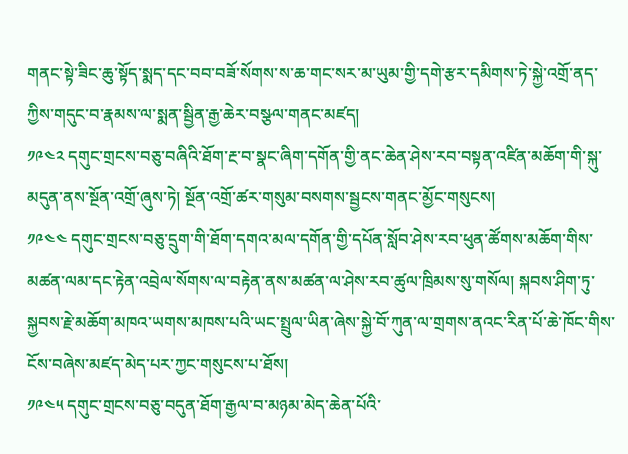གནང་སྟེ་ཟིང་ཆུ་སྟོད་སྨད་དང་བབ་བཟོ་སོགས་ས་ཆ་གང་སར་མ་ཡུམ་གྱི་དགེ་རྩར་དམིགས་ཏེ་སྐྱེ་འགྲོ་ནད་ཀྱིས་གདུང་བ་རྣམས་ལ་སྨན་སྦྱིན་རྒྱ་ཆེར་བསྩལ་གནང་མཛད།
༡༩༤༢ དགུང་གྲངས་བཅུ་བཞིའི་ཐོག་རྔ་བ་སྣང་ཞིག་དགོན་གྱི་ནང་ཆེན་ཤེས་རབ་བསྟན་འཛིན་མཆོག་གི་སྐུ་མདུན་ནས་སྔོན་འགྲོ་ཞུས་ཏེ། སྔོན་འགྲོ་ཚར་གསུམ་བསགས་སྦྱངས་གནང་མྱོང་གསུངས།
༡༩༤༤ དགུང་གྲངས་བཅུ་དྲུག་གི་ཐོག་དགའ་མལ་དགོན་གྱི་དཔོན་སློབ་ཤེས་རབ་ཕུན་ཚོགས་མཆོག་གིས་མཚན་ལམ་དང་རྟེན་འབྲེལ་སོགས་ལ་བརྟེན་ནས་མཚན་ལ་ཤེས་རབ་ཚུལ་ཁྲིམས་སུ་གསོལ། སྐབས་ཤིག་ཏུ་སྐྱབས་རྗེ་མཆོག་མཁའ་ཡགས་མཁས་པའི་ཡང་སྤྲུལ་ཡིན་ཞེས་སྐྱེ་བོ་ཀུན་ལ་གྲགས་ནའང་རིན་པོ་ཆེ་ཁོང་གིས་ངོས་བཞེས་མཛད་མེད་པར་ཀྱང་གསུངས་པ་ཐོས།
༡༩༤༥ དགུང་གྲངས་བཅུ་བདུན་ཐོག་རྒྱལ་བ་མཉམ་མེད་ཆེན་པོའི་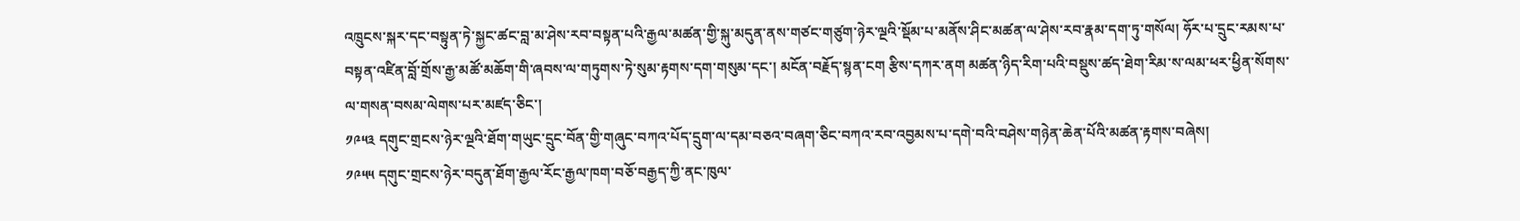འཁྲུངས་སྐར་དང་བསྟུན་ཏེ་སྐྱང་ཚང་བླ་མ་ཤེས་རབ་བསྟན་པའི་རྒྱལ་མཚན་གྱི་སྐུ་མདུན་ནས་གཙང་གཙུག་ཉེར་ལྔའི་སྡོམ་པ་མནོས་ཤིང་མཚན་ལ་ཤེས་རབ་རྣམ་དག་ཏུ་གསོལ། ཧོར་པ་དྲུང་རམས་པ་བསྟན་འཛིན་བློ་གྲོས་རྒྱ་མཚོ་མཆོག་གི་ཞབས་ལ་གཏུགས་ཏེ་སུམ་རྟགས་དག་གསུམ་དང་། མངོན་བརྗོད་སྙན་ངག རྩིས་དཀར་ནག མཚན་ཉིད་རིག་པའི་བསྡུས་ཚད་ཐེག་རིམ་ས་ལམ་ཕར་ཕྱིན་སོགས་ལ་གསན་བསམ་ལེགས་པར་མཛད་ཅིང་།
༡༩༥༣ དགུང་གྲངས་ཉེར་ལྔའི་ཐོག་གཡུང་དྲུང་བོན་གྱི་གཞུང་བཀའ་པོད་དྲུག་ལ་དམ་བཅའ་བཞག་ཅིང་བཀའ་རབ་འབྱམས་པ་དགེ་བའི་བཤེས་གཉེན་ཆེན་པོའི་མཚན་རྟགས་བཞེས།
༡༩༥༥ དགུང་གྲངས་ཉེར་བདུན་ཐོག་རྒྱལ་རོང་རྒྱལ་ཁག་བཅོ་བརྒྱད་ཀྱི་ནང་ཁུལ་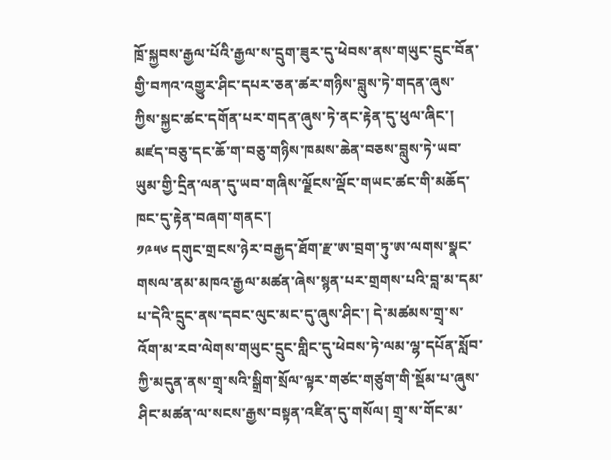ཁྲོ་སྐྱབས་རྒྱལ་པོའི་རྒྱལ་ས་དྲུག་ཟུར་དུ་ཕེབས་ནས་གཡུང་དྲུང་བོན་གྱི་བཀའ་འགྱུར་ཤིང་དཔར་ཅན་ཚར་གཉིས་བླུས་ཏེ་གདན་ཞུས་ཀྱིས་སྐྱང་ཚང་དགོན་པར་གདན་ཞུས་ཏེ་ནང་རྟེན་དུ་ཕུལ་ཞིང་། མཛད་བཅུ་དང་ཆོ་ག་བཅུ་གཉིས་ཁམས་ཆེན་བཅས་བླུས་ཏེ་ཡབ་ཡུམ་གྱི་དྲིན་ལན་དུ་ཡབ་གཞིས་ལྗོངས་ལྡོང་གཡང་ཚང་གི་མཆོད་ཁང་དུ་རྟེན་བཞག་གནང་།
༡༩༥༦ དགུང་གྲངས་ཉེར་བརྒྱད་ཐོག་རྫ་ཨ་བྲག་ཏུ་ཨ་ལགས་སྣང་གསལ་ནམ་མཁའ་རྒྱལ་མཚན་ཞེས་སྙན་པར་གྲགས་པའི་བླ་མ་དམ་པ་དེའི་དྲུང་ནས་དབང་ལུང་མང་དུ་ཞུས་ཤིང་། དེ་མཚམས་གྲྭ་ས་འོག་མ་རབ་ལེགས་གཡུང་དྲུང་གླིང་དུ་ཕེབས་ཏེ་ལམ་ལྷ་དཔོན་སློབ་ཀྱི་མདུན་ནས་གྲྭ་སའི་སྒྲིག་སྲོལ་ལྟར་གཙང་གཙུག་གི་སྡོམ་པ་ཞུས་ཤིང་མཚན་ལ་སངས་རྒྱས་བསྟན་འཛིན་དུ་གསོལ། གྲྭ་ས་གོང་མ་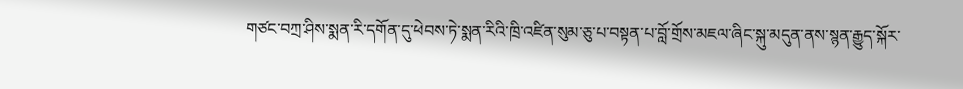གཙང་བཀྲ་ཤིས་སྨན་རི་དགོན་དུ་ཕེབས་ཏེ་སྨན་རིའི་ཁྲི་འཛིན་སུམ་ཅུ་པ་བསྟན་པ་བློ་གྲོས་མཇལ་ཞིང་སྐུ་མདུན་ནས་སྙན་རྒྱུད་སྐོར་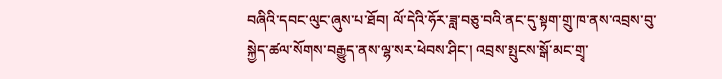བཞིའི་དབང་ལུང་ཞུས་པ་ཐོབ། ལོ་དེའི་ཧོར་ཟླ་བཅུ་བའི་ནང་དུ་སྟག་གྲུ་ཁ་ནས་འབྲས་བུ་སྐྱེད་ཚལ་སོགས་བརྒྱུད་ནས་ལྷ་སར་ཕེབས་ཤིང་། འབྲས་སྤུངས་སྒོ་མང་གྲྭ་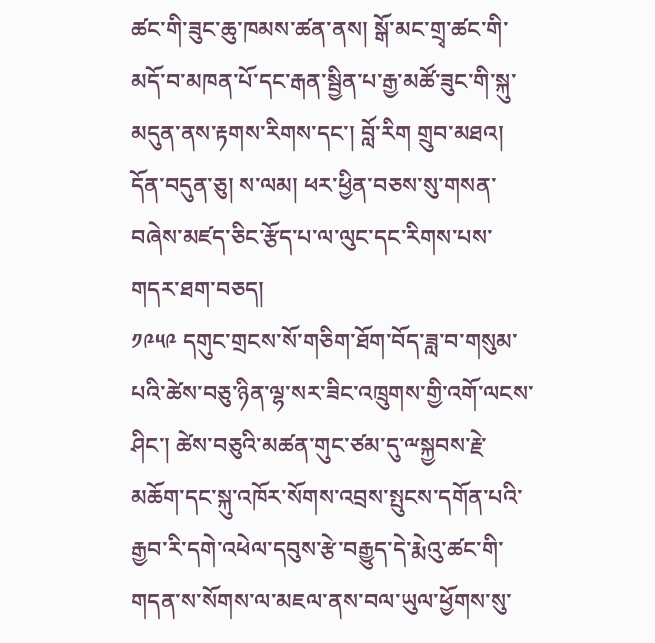ཚང་གི་ཟུང་ཆུ་ཁམས་ཚན་ནས། སྒོ་མང་གྲྭ་ཚང་གི་མདོ་བ་མཁན་པོ་དང་རྒན་སྦྱིན་པ་རྒྱ་མཚོ་ཟུང་གི་སྐུ་མདུན་ནས་རྟགས་རིགས་དང་། བློ་རིག གྲུབ་མཐའ། དོན་བདུན་ཅུ། ས་ལམ། ཕར་ཕྱིན་བཅས་སུ་གསན་བཞེས་མཛད་ཅིང་རྩོད་པ་ལ་ལུང་དང་རིགས་པས་གདར་ཐག་བཅད།
༡༩༥༩ དགུང་གྲངས་སོ་གཅིག་ཐོག་བོད་ཟླ་བ་གསུམ་པའི་ཚེས་བཅུ་ཉིན་ལྷ་སར་ཟིང་འཁྲུགས་གྱི་འགོ་ལངས་ཤིང་། ཚེས་བཅུའི་མཚན་གུང་ཙམ་དུ་ྋསྐྱབས་རྗེ་མཆོག་དང་སྐུ་འཁོར་སོགས་འབྲས་སྤུངས་དགོན་པའི་རྒྱབ་རི་དགེ་འཕེལ་དབུས་རྩེ་བརྒྱུད་དེ་རྨེའུ་ཚང་གི་གདན་ས་སོགས་ལ་མཇལ་ནས་བལ་ཡུལ་ཕྱོགས་སུ་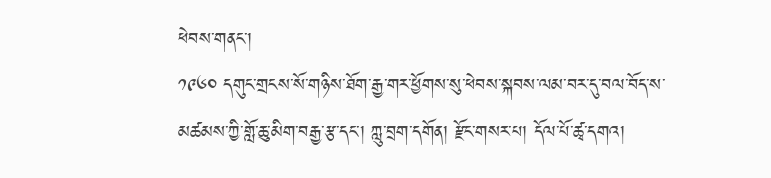ཕེབས་གནང་།
༡༩༦༠ དགུང་གྲངས་སོ་གཉིས་ཐོག་རྒྱ་གར་ཕྱོགས་སུ་ཕེབས་སྐབས་ལམ་བར་དུ་བལ་བོད་ས་མཚམས་ཀྱི་གློ་ཆུ་མིག་བརྒྱ་རྩ་དང་། ཀླུ་བྲག་དགོན། རྫོང་གསར་པ། དོལ་པོ་ཚྭ་དགའ།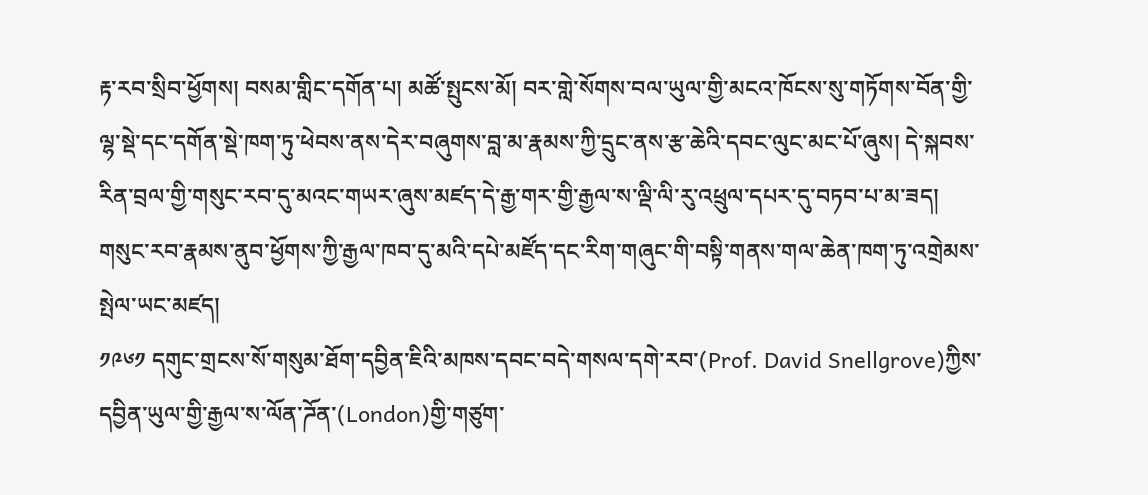རྟ་རབ་སྲིབ་ཕྱོགས། བསམ་གླིང་དགོན་པ། མཚོ་སྤུངས་མོ། བར་གླེ་སོགས་བལ་ཡུལ་གྱི་མངའ་ཁོངས་སུ་གཏོགས་བོན་གྱི་ལྷ་སྡེ་དང་དགོན་སྡེ་ཁག་ཏུ་ཕེབས་ནས་དེར་བཞུགས་བླ་མ་རྣམས་ཀྱི་དྲུང་ནས་རྩ་ཆེའི་དབང་ལུང་མང་པོ་ཞུས། དེ་སྐབས་རིན་བྲལ་གྱི་གསུང་རབ་དུ་མའང་གཡར་ཞུས་མཛད་དེ་རྒྱ་གར་གྱི་རྒྱལ་ས་ལྡི་ལི་རུ་འཕྲུལ་དཔར་དུ་བཏབ་པ་མ་ཟད། གསུང་རབ་རྣམས་ནུབ་ཕྱོགས་ཀྱི་རྒྱལ་ཁབ་དུ་མའི་དཔེ་མཛོད་དང་རིག་གཞུང་གི་བསྟི་གནས་གལ་ཆེན་ཁག་ཏུ་འགྲེམས་སྤེལ་ཡང་མཛད།
༡༩༦༡ དགུང་གྲངས་སོ་གསུམ་ཐོག་དབྱིན་ཇིའི་མཁས་དབང་བདེ་གསལ་དགེ་རབ་(Prof. David Snellgrove)ཀྱིས་དབྱིན་ཡུལ་གྱི་རྒྱལ་ས་ལོན་ཌོན་(London)གྱི་གཙུག་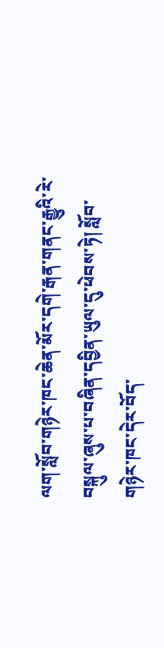ལག་སློབ་གཉེར་ཁང་ཆེན་མོར་དགེ་རྒན་གནང་རྒྱུའི་རེ་བསྐུལ་ཞུས་པ་བཞིན་དབྱིན་ཡུལ་དུ་ཕེབས་ཏེ། སློབ་གཉེར་ཁང་དེར་བོད་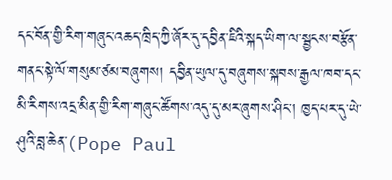དང་བོན་གྱི་རིག་གཞུང་འཆད་ཁྲིད་ཀྱི་ཞོར་དུ་དབྱིན་ཇིའི་སྐད་ཡིག་ལ་སྦྱངས་བརྩོན་གནང་སྟེ་ལོ་གསུམ་ཙམ་བཞུགས། དབྱིན་ཡུལ་དུ་བཞུགས་སྐབས་རྒྱལ་ཁབ་དང་མི་རིགས་འདྲ་མིན་གྱི་རིག་གཞུང་ཚོགས་འདུ་དུ་མར་ཞུགས་ཤིང་། ཁྱད་པར་དུ་ཡེ་ཤུའི་བླ་ཆེན་(Pope Paul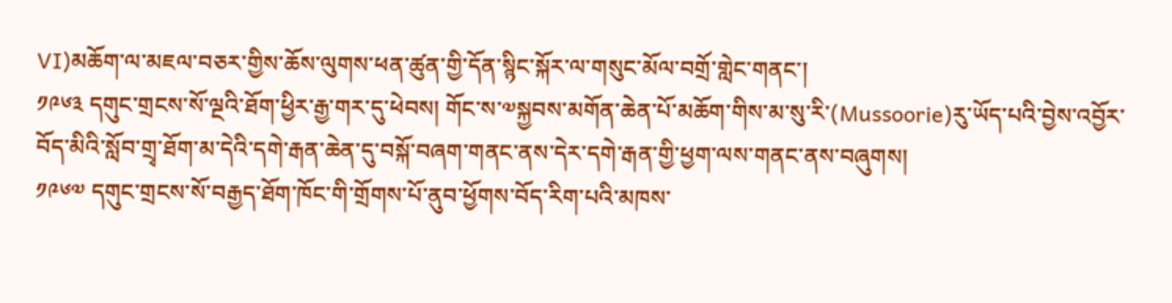VI)མཆོག་ལ་མཇལ་བཅར་གྱིས་ཆོས་ལུགས་ཕན་ཚུན་གྱི་དོན་སྙིང་སྐོར་ལ་གསུང་མོལ་བགྲོ་གླེང་གནང་།
༡༩༦༣ དགུང་གྲངས་སོ་ལྔའི་ཐོག་ཕྱིར་རྒྱ་གར་དུ་ཕེབས། གོང་ས་༧སྐྱབས་མགོན་ཆེན་པོ་མཆོག་གིས་མ་སུ་རི་(Mussoorie)རུ་ཡོད་པའི་བྱེས་འབྱོར་བོད་མིའི་སློབ་གྲྭ་ཐོག་མ་དེའི་དགེ་རྒན་ཆེན་དུ་བསྐོ་བཞག་གནང་ནས་དེར་དགེ་རྒན་གྱི་ཕྱག་ལས་གནང་ནས་བཞུགས།
༡༩༦༧ དགུང་གྲངས་སོ་བརྒྱད་ཐོག་ཁོང་གི་གྲོགས་པོ་ནུབ་ཕྱོགས་བོད་རིག་པའི་མཁས་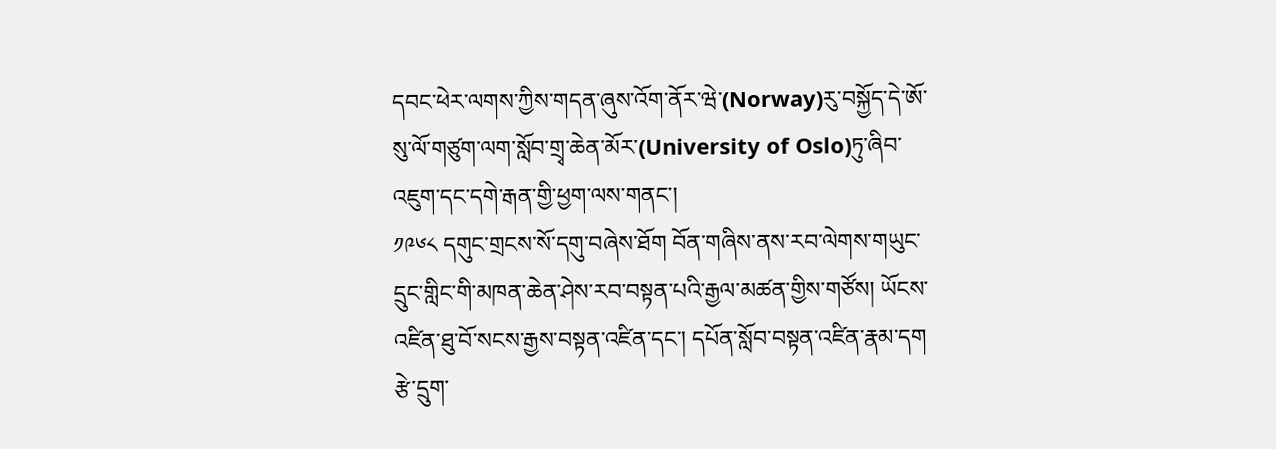དབང་ཕེར་ལགས་ཀྱིས་གདན་ཞུས་འོག་ནོར་ཝེ་(Norway)རུ་བསྐྱོད་དེ་ཨོ་སུ་ལོ་གཙུག་ལག་སློབ་གྲྭ་ཆེན་མོར་(University of Oslo)ཏུ་ཞིབ་འཇུག་དང་དགེ་རྒན་གྱི་ཕྱག་ལས་གནང་།
༡༩༦༨ དགུང་གྲངས་སོ་དགུ་བཞེས་ཐོག བོན་གཞིས་ནས་རབ་ལེགས་གཡུང་དྲུང་གླིང་གི་མཁན་ཆེན་ཤེས་རབ་བསྟན་པའི་རྒྱལ་མཚན་གྱིས་གཙོས། ཡོངས་འཛིན་ཐུ་བོ་སངས་རྒྱས་བསྟན་འཛིན་དང་། དཔོན་སློབ་བསྟན་འཛིན་རྣམ་དག རྩེ་དྲུག་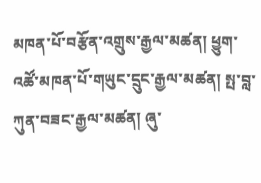མཁན་པོ་བརྩོན་འགྲུས་རྒྱལ་མཚན། ཕྱུག་འཚོ་མཁན་པོ་གཡུང་དྲུང་རྒྱལ་མཚན། སྤ་བླ་ཀུན་བཟང་རྒྱལ་མཚན། ཞུ་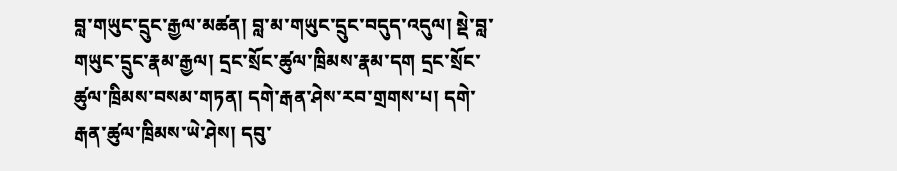བླ་གཡུང་དྲུང་རྒྱལ་མཚན། བླ་མ་གཡུང་དྲུང་བདུད་འདུལ། སྡེ་བླ་གཡུང་དྲུང་རྣམ་རྒྱལ། དྲང་སྲོང་ཚུལ་ཁྲིམས་རྣམ་དག དྲང་སྲོང་ཚུལ་ཁྲིམས་བསམ་གཏན། དགེ་རྒན་ཤེས་རབ་གྲགས་པ། དགེ་རྒན་ཚུལ་ཁྲིམས་ཡེ་ཤེས། དབུ་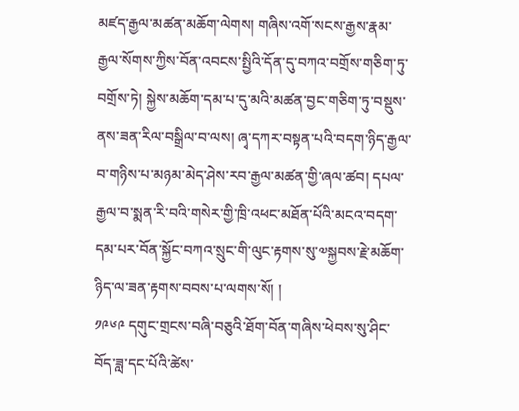མཛད་རྒྱལ་མཚན་མཆོག་ལེགས། གཞིས་འགོ་སངས་རྒྱས་རྣམ་རྒྱལ་སོགས་ཀྱིས་བོན་འབངས་སྤྱིའི་དོན་དུ་བཀའ་བགྲོས་གཅིག་ཏུ་བགྲོས་ཏེ། སྐྱེས་མཆོག་དམ་པ་དུ་མའི་མཚན་བྱང་གཅིག་ཏུ་བསྡུས་ནས་ཟན་རིལ་བསྒྲིལ་བ་ལས། ཞྭ་དཀར་བསྟན་པའི་བདག་ཉིད་རྒྱལ་བ་གཉིས་པ་མཉམ་མེད་ཤེས་རབ་རྒྱལ་མཚན་གྱི་ཞལ་ཚབ། དཔལ་རྒྱལ་བ་སྨན་རི་བའི་གསེར་གྱི་ཁྲི་འཕང་མཐོན་པོའི་མངའ་བདག་དམ་པར་བོན་སྐྱོང་བཀའ་སྲུང་གི་ལུང་རྟགས་སུ་༧སྐྱབས་རྗེ་མཆོག་ཉིད་ལ་ཟན་རྟགས་བབས་པ་ལགས་སོ། །
༡༩༦༩ དགུང་གྲངས་བཞི་བཅུའི་ཐོག་བོན་གཞིས་ཕེབས་སུ་ཤིང་བོད་ཟླ་དང་པོའི་ཚེས་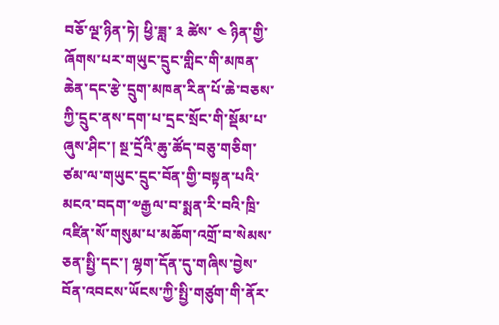བཅོ་ལྔ་ཉིན་ཏེ། ཕྱི་ཟླ་ ༣ ཚེས་ ༤ ཉིན་གྱི་ཞོགས་པར་གཡུང་དྲུང་གླིང་གི་མཁན་ཆེན་དང་རྩེ་དྲུག་མཁན་རིན་པོ་ཆེ་བཅས་ཀྱི་དྲུང་ནས་དག་པ་དྲང་སྲོང་གི་སྡོམ་པ་ཞུས་ཤིང་། སྔ་དྲོའི་ཆུ་ཚོད་བཅུ་གཅིག་ཙམ་ལ་གཡུང་དྲུང་བོན་གྱི་བསྟན་པའི་མངའ་བདག་༧རྒྱལ་བ་སྨན་རི་བའི་ཁྲི་འཛིན་སོ་གསུམ་པ་མཆོག་འགྲོ་བ་སེམས་ཅན་སྤྱི་དང་། ལྷག་དོན་དུ་གཞིས་བྱེས་བོན་འབངས་ཡོངས་ཀྱི་སྤྱི་གཙུག་གི་ནོར་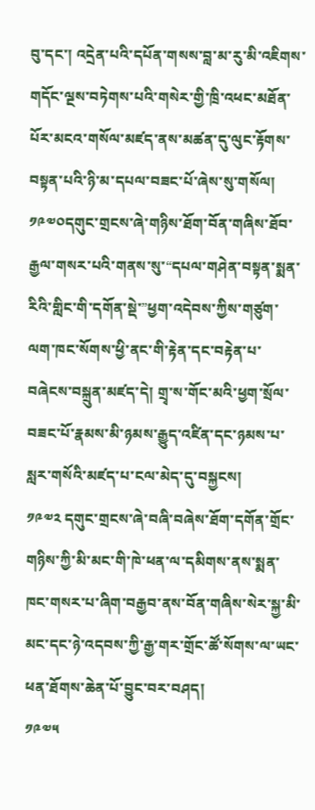བུ་དང་། འདྲེན་པའི་དཔོན་གསས་བླ་མ་རུ་མི་འཇིགས་གདོང་ལྔས་བཏེགས་པའི་གསེར་གྱི་ཁྲི་འཕང་མཐོན་པོར་མངའ་གསོལ་མཛད་ནས་མཚན་དུ་ལུང་རྟོགས་བསྟན་པའི་ཉི་མ་དཔལ་བཟང་པོ་ཞེས་སུ་གསོལ།
༡༩༧༠དགུང་གྲངས་ཞེ་གཉིས་ཐོག་བོན་གཞིས་ཐོབ་རྒྱལ་གསར་པའི་གནས་སུ་“དཔལ་གཤེན་བསྟན་སྨན་རིའི་གླིང་གི་དགོན་སྡེ་”ཕྱག་འདེབས་ཀྱིས་གཙུག་ལག་ཁང་སོགས་ཕྱི་ནང་གི་རྟེན་དང་བརྟེན་པ་བཞེངས་བསྐྲུན་མཛད་དེ། གྲྭ་ས་གོང་མའི་ཕྱག་སྲོལ་བཟང་པོ་རྣམས་མི་ཉམས་རྒྱུད་འཛིན་དང་ཉམས་པ་སླར་གསོའི་མཛད་པ་ངལ་མེད་དུ་བསྐྱངས།
༡༩༧༢ དགུང་གྲངས་ཞེ་བཞི་བཞེས་ཐོག་དགོན་གྲོང་གཉིས་ཀྱི་མི་མང་གི་ཁེ་ཕན་ལ་དམིགས་ནས་སྨན་ཁང་གསར་པ་ཞིག་བརྒྱབ་ནས་བོན་གཞིས་སེར་སྐྱ་མི་མང་དང་ཉེ་འདབས་ཀྱི་རྒྱ་གར་གྲོང་ཚོ་སོགས་ལ་ཡང་ཕན་ཐོགས་ཆེན་པོ་བྱུང་བར་བཤད།
༡༩༧༥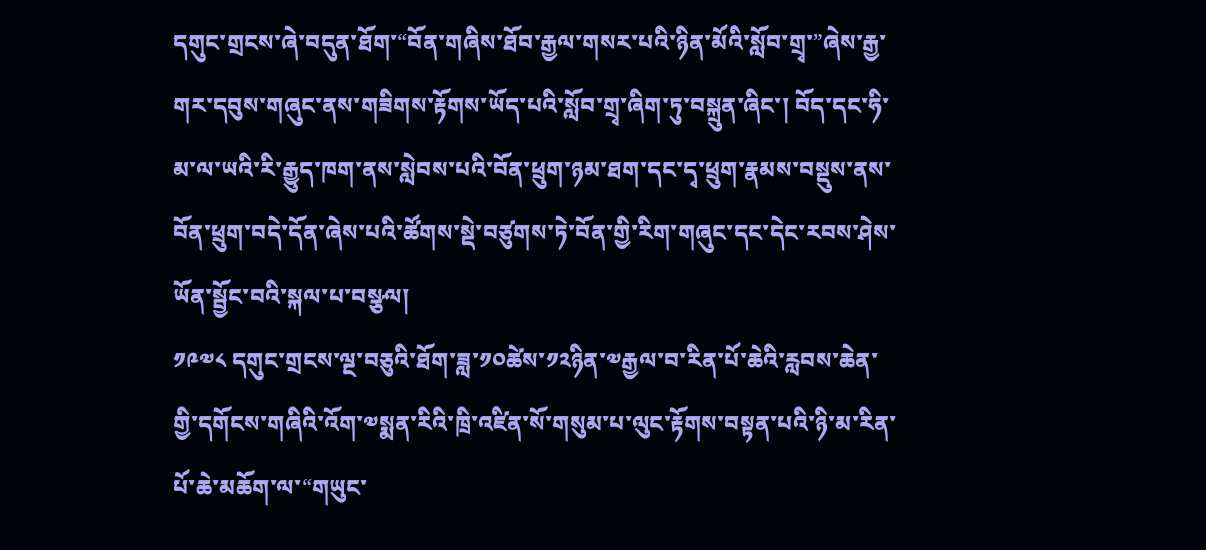དགུང་གྲངས་ཞེ་བདུན་ཐོག་“བོན་གཞིས་ཐོབ་རྒྱལ་གསར་པའི་ཉིན་མོའི་སློབ་གྲྭ་”ཞེས་རྒྱ་གར་དབུས་གཞུང་ནས་གཟིགས་རྟོགས་ཡོད་པའི་སློབ་གྲྭ་ཞིག་ཏུ་བསྐྲུན་ཞིང་། བོད་དང་ཧི་མ་ལ་ཡའི་རི་རྒྱུད་ཁག་ནས་སླེབས་པའི་བོན་ཕྲུག་ཉམ་ཐག་དང་དྭ་ཕྲུག་རྣམས་བསྡུས་ནས་བོན་ཕྲུག་བདེ་དོན་ཞེས་པའི་ཚོགས་སྡེ་བཙུགས་ཏེ་བོན་གྱི་རིག་གཞུང་དང་དེང་རབས་ཤེས་ཡོན་སྦྱོང་བའི་སྐལ་པ་བསྩལ།
༡༩༧༨ དགུང་གྲངས་ལྔ་བཅུའི་ཐོག་ཟླ་༡༠ཚེས་༡༢ཉིན་༧རྒྱལ་བ་རིན་པོ་ཆེའི་རླབས་ཆེན་གྱི་དགོངས་གཞིའི་འོག་༧སྨན་རིའི་ཁྲི་འཛིན་སོ་གསུམ་པ་ལུང་རྟོགས་བསྟན་པའི་ཉི་མ་རིན་པོ་ཆེ་མཆོག་ལ་“གཡུང་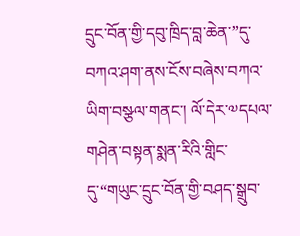དྲུང་བོན་གྱི་དབུ་ཁྲིད་བླ་ཆེན་”དུ་བཀའ་ཤག་ནས་ངོས་བཞེས་བཀའ་ཡིག་བསྩལ་གནང་། ལོ་དེར་༧དཔལ་གཤེན་བསྟན་སྨན་རིའི་གླིང་དུ་“གཡུང་དྲུང་བོན་གྱི་བཤད་སྒྲུབ་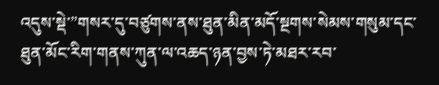འདུས་སྡེ་”གསར་དུ་བཙུགས་ནས་ཐུན་མིན་མདོ་སྔགས་སེམས་གསུམ་དང་ཐུན་མོང་རིག་གནས་ཀུན་ལ་འཆད་ཉན་བྱས་ཏེ་མཐར་རབ་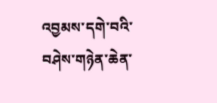འབྱམས་དགེ་བའི་བཤེས་གཉེན་ཆེན་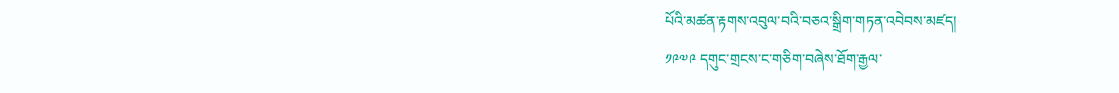པོའི་མཚན་རྟགས་འབུལ་བའི་བཅའ་སྒྲིག་གཏན་འབེབས་མཛད།
༡༩༧༩ དགུང་གྲངས་ང་གཅིག་བཞེས་ཐོག་རྒྱལ་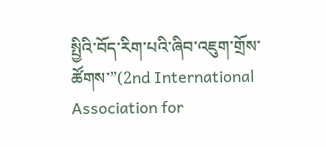སྤྱིའི་བོད་རིག་པའི་ཞིབ་འཇུག་གྲོས་ཚོགས་”(2nd International Association for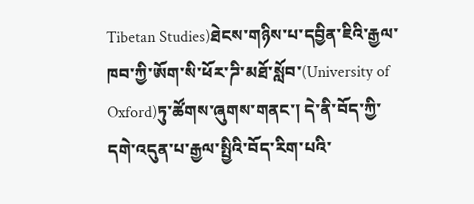Tibetan Studies)ཐེངས་གཉིས་པ་དབྱིན་ཇིའི་རྒྱལ་ཁབ་ཀྱི་ཨོག་སི་ཕོར་ཌི་མཐོ་སློབ་(University of Oxford)ཏུ་ཚོགས་ཞུགས་གནང་། དེ་ནི་བོད་ཀྱི་དགེ་འདུན་པ་རྒྱལ་སྤྱིའི་བོད་རིག་པའི་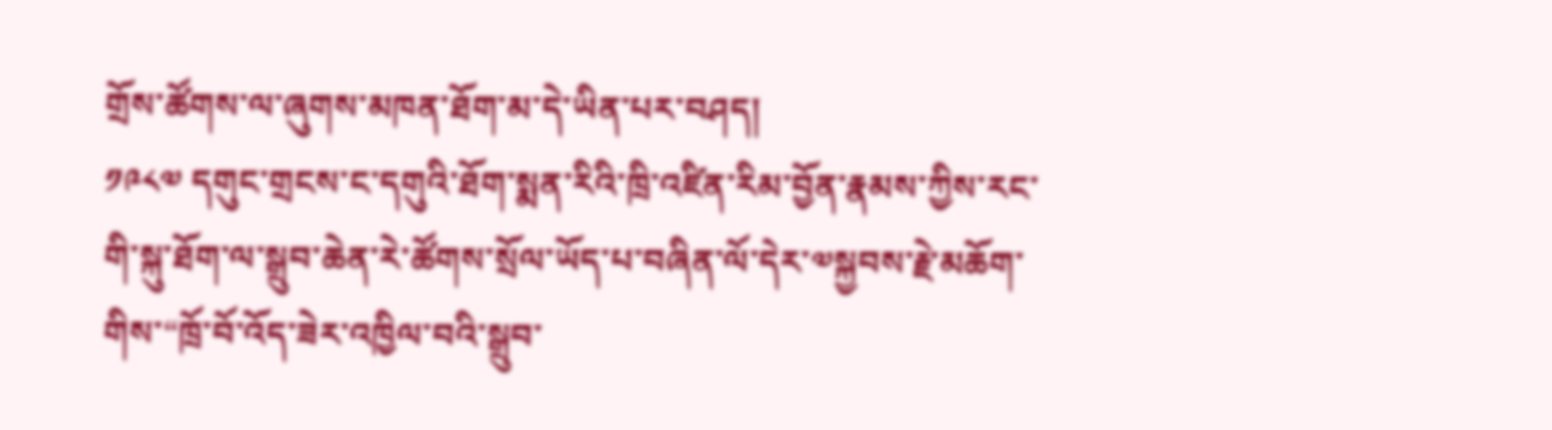གྲོས་ཚོགས་ལ་ཞུགས་མཁན་ཐོག་མ་དེ་ཡིན་པར་བཤད།
༡༩༨༧ དགུང་གྲངས་ང་དགུའི་ཐོག་སྨན་རིའི་ཁྲི་འཛིན་རིམ་བྱོན་རྣམས་ཀྱིས་རང་གི་སྐུ་ཐོག་ལ་སྒྲུབ་ཆེན་རེ་ཚོགས་སྲོལ་ཡོད་པ་བཞིན་ལོ་དེར་༧སྐྱབས་རྗེ་མཆོག་གིས་“ཁྲོ་བོ་འོད་ཟེར་འཁྱིལ་བའི་སྒྲུབ་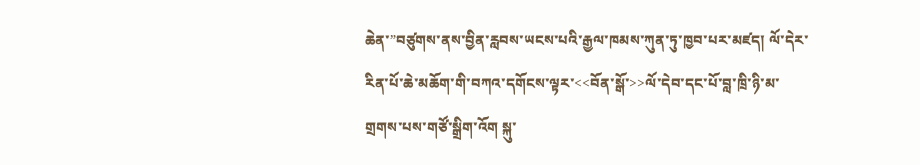ཆེན་”བཙུགས་ནས་བྱིན་རླབས་ཡངས་པའི་རྒྱལ་ཁམས་ཀུན་ཏུ་ཁྱབ་པར་མཛད། ལོ་དེར་རིན་པོ་ཆེ་མཆོག་གི་བཀའ་དགོངས་ལྟར་<<བོན་སྒོ་>>ལོ་དེབ་དང་པོ་བླ་ཁྲི་ཉི་མ་གྲགས་པས་གཙོ་སྒྲིག་འོག སྐུ་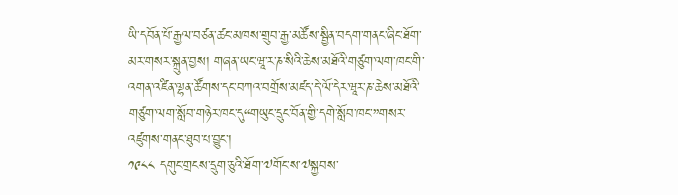ཡི་དབོན་པོ་རྒྱལ་བཙན་ཚང་མཁས་གྲུབ་རྒྱ་མཚོས་སྦྱིན་བདག་གནང་ཞིང་ཐོག་མར་གསར་སྐྲུན་བྱས། གཞན་ཡང་ཝཱ་ར་ཎ་སིའི་ཆེས་མཐོའི་གཙུག་ལག་ཁང་གི་འགན་འཛིན་ལྷན་ཚོགས་དང་བཀའ་བགྲོས་མཛད་དེ་ལོ་དེར་ཝཱར་ཎ་ཆེས་མཐོའི་གཙུག་ལག་སློབ་གཉེར་ཁང་དུ“གཡུང་དྲུང་བོན་གྱི་དགེ་སློབ་ཁང་”གསར་འཛུགས་གནང་ཐུབ་པ་བྱུང་།
༡༩༨༨ དགུང་གྲངས་དྲུག་ཅུའི་ཐོག་༧གོང་ས་༧སྐྱབས་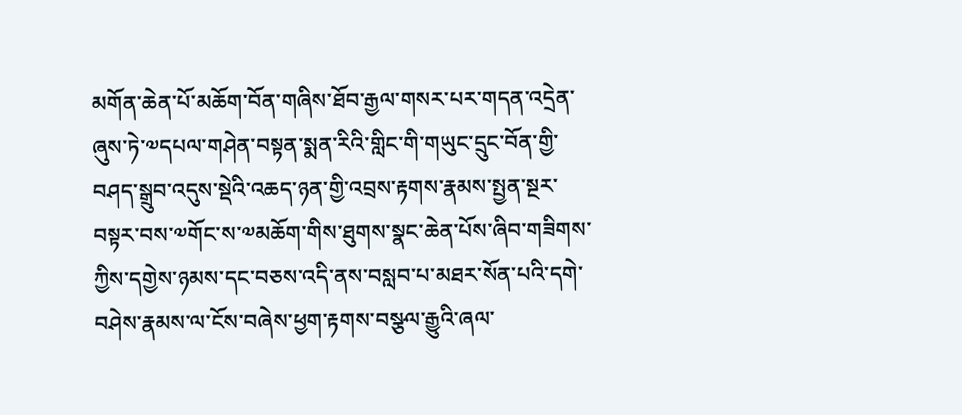མགོན་ཆེན་པོ་མཆོག་བོན་གཞིས་ཐོབ་རྒྱལ་གསར་པར་གདན་འདྲེན་ཞུས་ཏེ་༧དཔལ་གཤེན་བསྟན་སྨན་རིའི་གླིང་གི་གཡུང་དྲུང་བོན་གྱི་བཤད་སྒྲུབ་འདུས་སྡེའི་འཆད་ཉན་གྱི་འབྲས་རྟགས་རྣམས་སྤྱན་སྔར་བསྟར་བས་༧གོང་ས་༧མཆོག་གིས་ཐུགས་སྣང་ཆེན་པོས་ཞིབ་གཟིགས་ཀྱིས་དགྱེས་ཉམས་དང་བཅས་འདི་ནས་བསླབ་པ་མཐར་སོན་པའི་དགེ་བཤེས་རྣམས་ལ་ངོས་བཞེས་ཕྱག་རྟགས་བསྩལ་རྒྱུའི་ཞལ་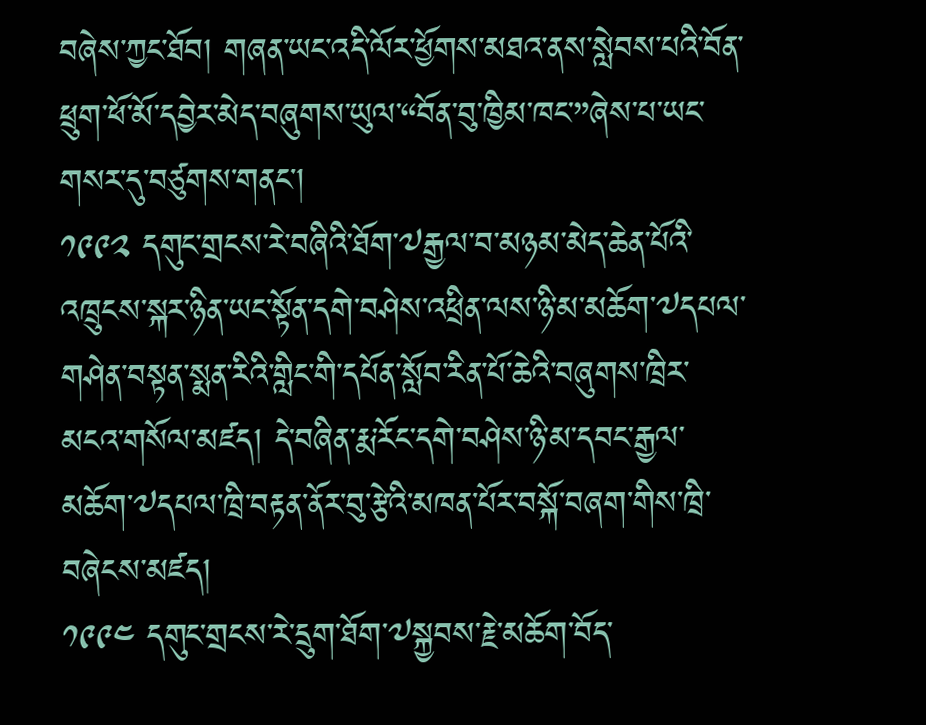བཞེས་ཀྱང་ཐོབ། གཞན་ཡང་འདི་ལོར་ཕྱོགས་མཐའ་ནས་སླེབས་པའི་བོན་ཕྲུག་ཕོ་མོ་དབྱེར་མེད་བཞུགས་ཡུལ་“བོན་བུ་ཁྱིམ་ཁང་”ཞེས་པ་ཡང་གསར་དུ་བཙུགས་གནང་།
༡༩༩༢ དགུང་གྲངས་རེ་བཞིའི་ཐོག་༧རྒྱལ་བ་མཉམ་མེད་ཆེན་པོའི་འཁྲུངས་སྐར་ཉིན་ཡང་སྟོན་དགེ་བཤེས་འཕྲིན་ལས་ཉི་མ་མཆོག་༧དཔལ་གཤེན་བསྟན་སྨན་རིའི་གླིང་གི་དཔོན་སློབ་རིན་པོ་ཆེའི་བཞུགས་ཁྲིར་མངའ་གསོལ་མཛད། དེ་བཞིན་རྨ་རོང་དགེ་བཤེས་ཉི་མ་དབང་རྒྱལ་མཆོག་༧དཔལ་ཁྲི་བརྟན་ནོར་བུ་རྩེའི་མཁན་པོར་བསྐོ་བཞག་གིས་ཁྲི་བཞེངས་མཛད།
༡༩༩༤ དགུང་གྲངས་རེ་དྲུག་ཐོག་༧སྐྱབས་རྗེ་མཆོག་བོད་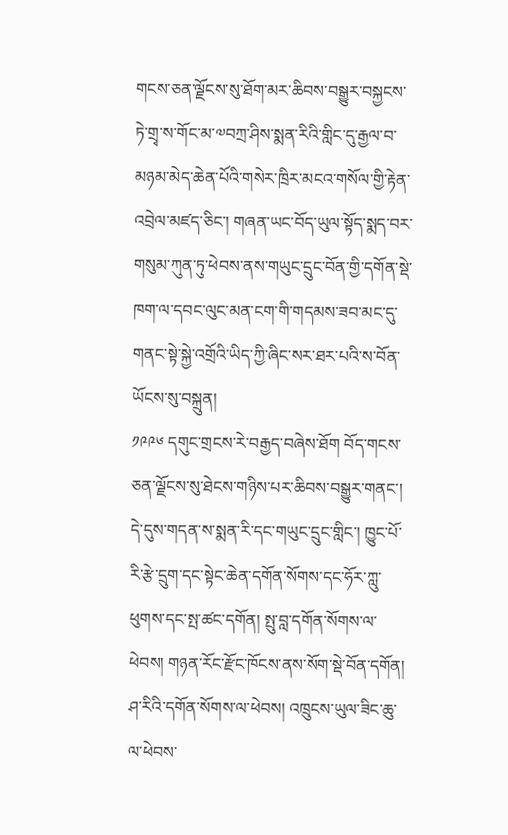གངས་ཅན་ལྗོངས་སུ་ཐོག་མར་ཆིབས་བསྒྱུར་བསྐྱངས་ཏེ་གྲྭ་ས་གོང་མ་༧བཀྲ་ཤིས་སྨན་རིའི་གླིང་དུ་རྒྱལ་བ་མཉམ་མེད་ཆེན་པོའི་གསེར་ཁྲིར་མངའ་གསོལ་གྱི་རྟེན་འབྲེལ་མཛད་ཅིང་། གཞན་ཡང་བོད་ཡུལ་སྟོད་སྨད་བར་གསུམ་ཀུན་ཏུ་ཕེབས་ནས་གཡུང་དྲུང་བོན་གྱི་དགོན་སྡེ་ཁག་ལ་དབང་ལུང་མན་ངག་གི་གདམས་ཟབ་མང་དུ་གནང་སྟེ་སྐྱེ་འགྲོའི་ཡིད་ཀྱི་ཞིང་སར་ཐར་པའི་ས་བོན་ཡོངས་སུ་བསྐྲུན།
༡༩༩༦ དགུང་གྲངས་རེ་བརྒྱད་བཞེས་ཐོག བོད་གངས་ཅན་ལྗོངས་སུ་ཐེངས་གཉིས་པར་ཆིབས་བསྒྱུར་གནང་། དེ་དུས་གདན་ས་སྨན་རི་དང་གཡུང་དྲུང་གླིང་། ཁྱུང་པོ་རི་རྩེ་དྲུག་དང་སྟེང་ཆེན་དགོན་སོགས་དང་ཧོར་ཀླུ་ཕུགས་དང་སྤ་ཚང་དགོན། སྤུ་བླ་དགོན་སོགས་ལ་ཕེབས། གཉན་རོང་རྫོང་ཁོངས་ནས་སོག་སྡེ་བོན་དགོན། ཤ་རིའི་དགོན་སོགས་ལ་ཕེབས། འཁྲུངས་ཡུལ་ཟིང་ཆུ་ལ་ཕེབས་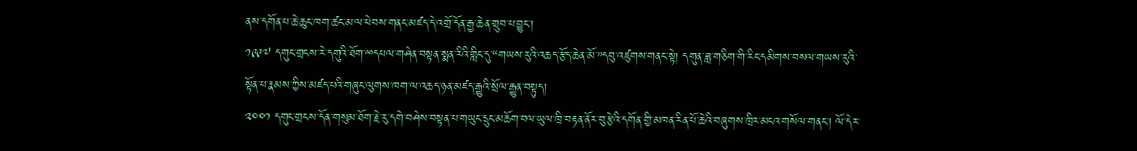ནས་དགོན་པ་ཆེ་ཆུང་ཁག་ཚང་མ་ལ་ཕེབས་གནང་མཛད་དེ་འགྲོ་དོན་རྒྱ་ཆེན་གྲུབ་པ་བྱུང་།
༡༩༩༧ དགུང་གྲངས་རེ་དགུའི་ཐོག་ྋདཔལ་གཤེན་བསྟན་སྨན་རིའི་གླིང་དུ་“གཡས་རུའི་འཆད་རྩོད་ཆེན་མོ་”དབུ་འཛུགས་གནང་སྟེ། དགུན་ཟླ་གཅིག་གི་རིང་དམིགས་བསལ་གཡས་རུའི་སྟོན་པ་རྣམས་ཀྱིས་མཛད་པའི་གཞུང་ལུགས་ཁག་ལ་འཆད་ཉན་མཛད་རྒྱུའི་སྲོལ་རྒྱུན་བསྟུད།
༢༠༠༡ དགུང་གྲངས་དོན་གསུམ་ཐོག་རྗེ་རུ་དགེ་བཤེས་བསྟན་པ་གཡུང་དྲུང་མཆོག་བལ་ཡུལ་ཁྲི་བརྟན་ནོར་བུ་རྩེའི་དགོན་གྱི་མཁན་རིན་པོ་ཆེའི་བཞུགས་ཁྲིར་མངའ་གསོལ་གནང་། ལོ་དེར་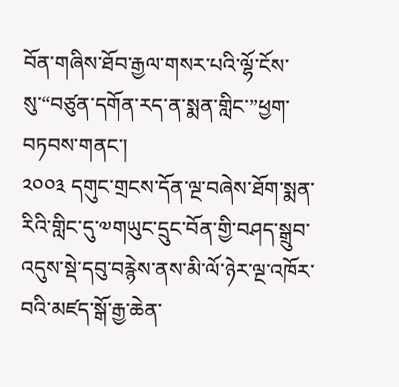བོན་གཞིས་ཐོབ་རྒྱལ་གསར་པའི་ལྷོ་ངོས་སུ་“བཙུན་དགོན་རད་ན་སྨན་གླིང་”ཕྱག་བཏབས་གནང་།
༢༠༠༣ དགུང་གྲངས་དོན་ལྔ་བཞེས་ཐོག་སྨན་རིའི་གླིང་དུ་༧གཡུང་དྲུང་བོན་གྱི་བཤད་སྒྲུབ་འདུས་སྡེ་དབུ་བརྙེས་ནས་མི་ལོ་ཉེར་ལྔ་འཁོར་བའི་མཛད་སྒོ་རྒྱ་ཆེན་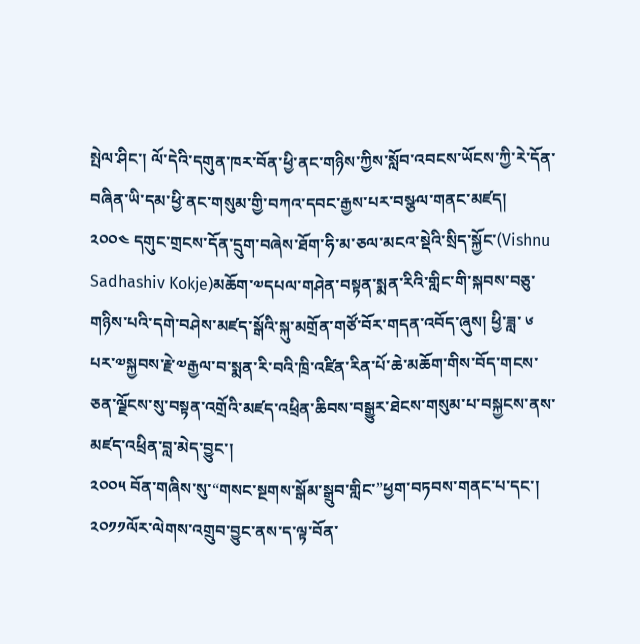སྤེལ་ཤིང་། ལོ་དེའི་དགུན་ཁར་བོན་ཕྱི་ནང་གཉིས་ཀྱིས་སློབ་འབངས་ཡོངས་ཀྱི་རེ་དོན་བཞིན་ཡི་དམ་ཕྱི་ནང་གསུམ་གྱི་བཀའ་དབང་རྒྱས་པར་བསྩལ་གནང་མཛད།
༢༠༠༤ དགུང་གྲངས་དོན་དྲུག་བཞེས་ཐོག་ཧི་མ་ཅལ་མངའ་སྡེའི་སྲིད་སྐྱོང་(Vishnu Sadhashiv Kokje)མཆོག་༧དཔལ་གཤེན་བསྟན་སྨན་རིའི་གླིང་གི་སྐབས་བཅུ་གཉིས་པའི་དགེ་བཤེས་མཛད་སྒོའི་སྐུ་མགྲོན་གཙོ་བོར་གདན་འབོད་ཞུས། ཕྱི་ཟླ་ ༦ པར་༧སྐྱབས་རྗེ་༧རྒྱལ་བ་སྨན་རི་བའི་ཁྲི་འཛིན་རིན་པོ་ཆེ་མཆོག་གིས་བོད་གངས་ཅན་ལྗོངས་སུ་བསྟན་འགྲོའི་མཛད་འཕྲིན་ཆིབས་བསྒྱུར་ཐེངས་གསུམ་པ་བསྐྱངས་ནས་མཛད་འཕྲིན་བླ་མེད་བྱུང་།
༢༠༠༥ བོན་གཞིས་སུ་“གསང་སྔགས་སྒོམ་སྒྲུབ་གླིང་”ཕྱག་བཏབས་གནང་པ་དང་། ༢༠༡༡ལོར་ལེགས་འགྲུབ་བྱུང་ནས་ད་ལྟ་བོན་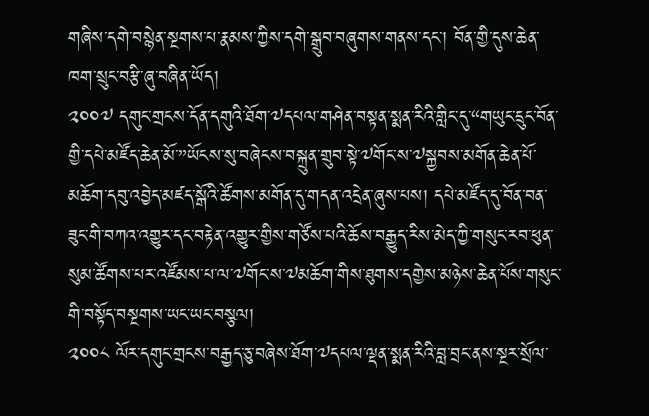གཞིས་དགེ་བསྙེན་སྔགས་པ་རྣམས་ཀྱིས་དགེ་སྒྲུབ་བཞུགས་གནས་དང་། བོན་གྱི་དུས་ཆེན་ཁག་སྲུང་བརྩི་ཞུ་བཞིན་ཡོད།
༢༠༠༧ དགུང་གྲངས་དོན་དགུའི་ཐོག་༧དཔལ་གཤེན་བསྟན་སྨན་རིའི་གླིང་དུ་“གཡུང་དྲུང་བོན་གྱི་དཔེ་མཛོད་ཆེན་མོ་”ཡོངས་སུ་བཞེངས་བསྐྲུན་གྲུབ་སྟེ་༧གོང་ས་༧སྐྱབས་མགོན་ཆེན་པོ་མཆོག་དབུ་འབྱེད་མཛད་སྒོའི་ཚོགས་མགོན་དུ་གདན་འདྲེན་ཞུས་པས། དཔེ་མཛོད་དུ་བོན་བན་ཟུང་གི་བཀའ་འགྱུར་དང་བརྟེན་འགྱུར་གྱིས་གཙོས་པའི་ཆོས་བརྒྱུད་རིས་མེད་ཀྱི་གསུང་རབ་ཕུན་སུམ་ཚོགས་པར་འཛོམས་པ་ལ་༧གོང་ས་༧མཆོག་གིས་ཐུགས་དགྱེས་མཉེས་ཆེན་པོས་གསུང་གི་བསྟོད་བསྔགས་ཡང་ཡང་བསྩལ།
༢༠༠༨ ལོར་དགུང་གྲངས་བརྒྱད་ཅུ་བཞེས་ཐོག་༧དཔལ་ལྡན་སྨན་རིའི་བླ་བྲང་ནས་སྔར་སྲོལ་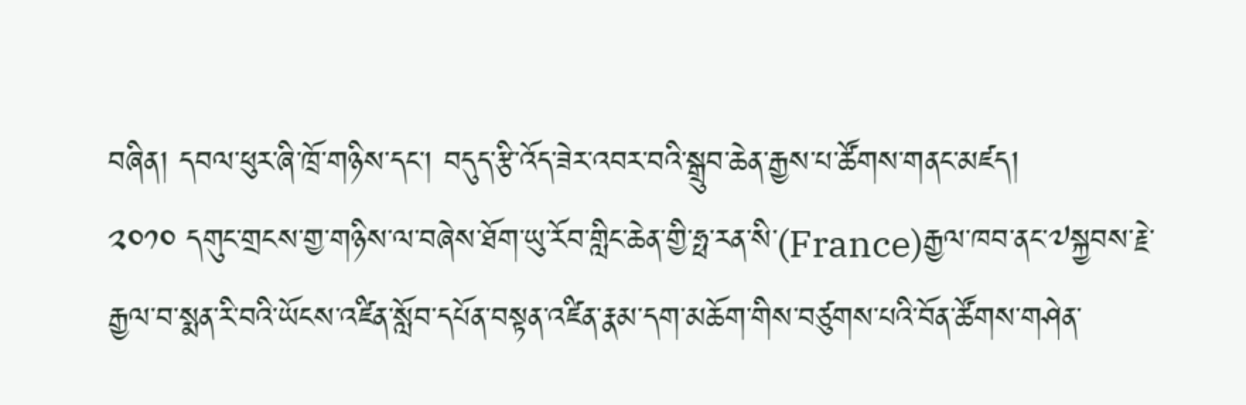བཞིན། དབལ་ཕུར་ཞི་ཁྲོ་གཉིས་དང་། བདུད་རྩི་འོད་ཟེར་འབར་བའི་སྒྲུབ་ཆེན་རྒྱས་པ་ཚོགས་གནང་མཛད།
༢༠༡༠ དགུང་གྲངས་གྱ་གཉིས་ལ་བཞེས་ཐོག་ཡུ་རོབ་གླིང་ཆེན་གྱི་ཧྥ་རན་སི་(France)རྒྱལ་ཁབ་ནང་༧སྐྱབས་རྗེ་རྒྱལ་བ་སྨན་རི་བའི་ཡོངས་འཛིན་སློབ་དཔོན་བསྟན་འཛིན་རྣམ་དག་མཆོག་གིས་བཙུགས་པའི་བོན་ཚོགས་གཤེན་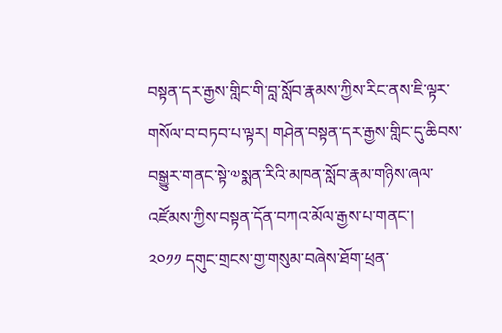བསྟན་དར་རྒྱས་གླིང་གི་བླ་སློབ་རྣམས་ཀྱིས་རིང་ནས་ཇི་ལྟར་གསོལ་བ་བཏབ་པ་ལྟར། གཤེན་བསྟན་དར་རྒྱས་གླིང་དུ་ཆིབས་བསྒྱུར་གནང་སྟེ་༧སྨན་རིའི་མཁན་སློབ་རྣམ་གཉིས་ཞལ་འཛོམས་ཀྱིས་བསྟན་དོན་བཀའ་མོལ་རྒྱས་པ་གནང་།
༢༠༡༡ དགུང་གྲངས་གྱ་གསུམ་བཞེས་ཐོག་ཕྲན་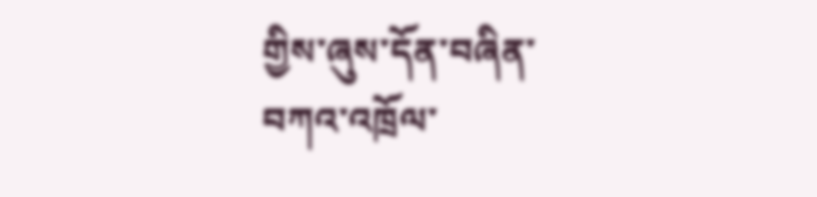གྱིས་ཞུས་དོན་བཞིན་བཀའ་འཁྲོལ་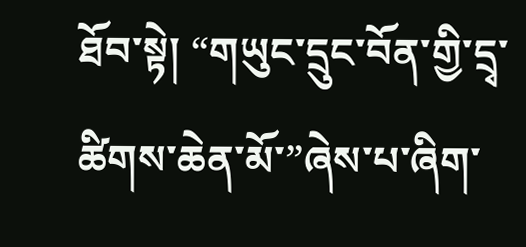ཐོབ་སྟེ། “གཡུང་དྲུང་བོན་གྱི་དྲྭ་ཚིགས་ཆེན་མོ་”ཞེས་པ་ཞིག་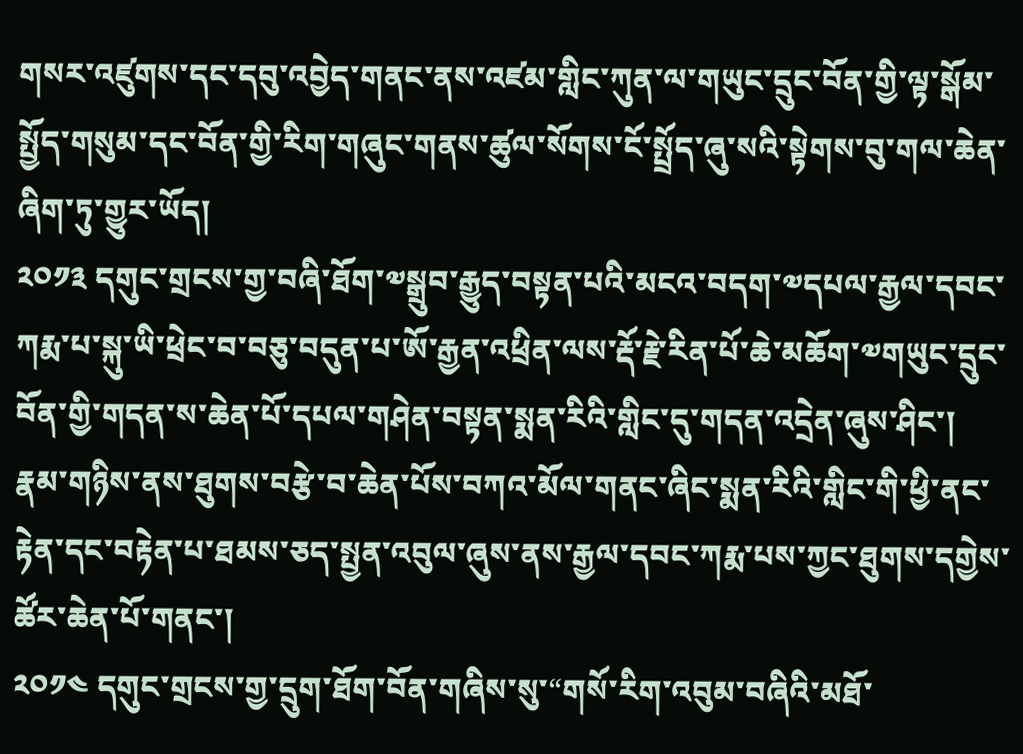གསར་འཛུགས་དང་དབུ་འབྱེད་གནང་ནས་འཛམ་གླིང་ཀུན་ལ་གཡུང་དྲུང་བོན་གྱི་ལྟ་སྒོམ་སྤྱོད་གསུམ་དང་བོན་གྱི་རིག་གཞུང་གནས་ཚུལ་སོགས་ངོ་སྤྲོད་ཞུ་སའི་སྟེགས་བུ་གལ་ཆེན་ཞིག་ཏུ་གྱུར་ཡོད།
༢༠༡༣ དགུང་གྲངས་གྱ་བཞི་ཐོག་༧སྒྲུབ་རྒྱུད་བསྟན་པའི་མངའ་བདག་༧དཔལ་རྒྱལ་དབང་ཀརྨ་པ་སྐུ་ཡི་ཕྲེང་བ་བཅུ་བདུན་པ་ཨོ་རྒྱན་འཕྲིན་ལས་རྡོ་རྗེ་རིན་པོ་ཆེ་མཆོག་༧གཡུང་དྲུང་བོན་གྱི་གདན་ས་ཆེན་པོ་དཔལ་གཤེན་བསྟན་སྨན་རིའི་གླིང་དུ་གདན་འདྲེན་ཞུས་ཤིང་། རྣམ་གཉིས་ནས་ཐུགས་བརྩེ་བ་ཆེན་པོས་བཀའ་མོལ་གནང་ཞིང་སྨན་རིའི་གླིང་གི་ཕྱི་ནང་རྟེན་དང་བརྟེན་པ་ཐམས་ཅད་སྤྱན་འབུལ་ཞུས་ནས་རྒྱལ་དབང་ཀརྨ་པས་ཀྱང་ཐུགས་དགྱེས་ཚོར་ཆེན་པོ་གནང་།
༢༠༡༤ དགུང་གྲངས་གྱ་དྲུག་ཐོག་བོན་གཞིས་སུ་“གསོ་རིག་འབུམ་བཞིའི་མཐོ་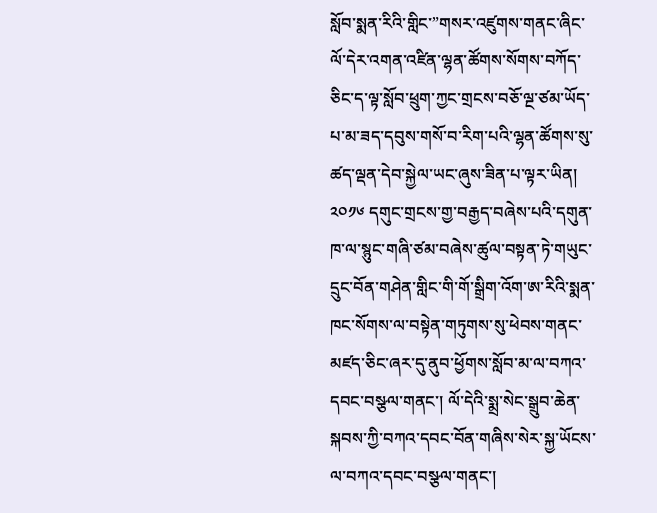སློབ་སྨན་རིའི་གླིང་”གསར་འཛུགས་གནང་ཞིང་ལོ་དེར་འགན་འཛིན་ལྷན་ཚོགས་སོགས་བཀོད་ཅིང་ད་ལྟ་སློབ་ཕྲུག་ཀྱང་གྲངས་བཅོ་ལྔ་ཙམ་ཡོད་པ་མ་ཟད་དབུས་གསོ་བ་རིག་པའི་ལྷན་ཚོགས་སུ་ཚད་ལྡན་དེབ་སྐྱེལ་ཡང་ཞུས་ཟིན་པ་ལྟར་ཡིན།
༢༠༡༦ དགུང་གྲངས་གྱ་བརྒྱད་བཞེས་པའི་དགུན་ཁ་ལ་སྙུང་གཞི་ཙམ་བཞེས་ཚུལ་བསྟན་ཏེ་གཡུང་དྲུང་བོན་གཤེན་གླིང་གི་གོ་སྒྲིག་འོག་ཨ་རིའི་སྨན་ཁང་སོགས་ལ་བསྟེན་གཏུགས་སུ་ཕེབས་གནང་མཛད་ཅིང་ཞར་དུ་ནུབ་ཕྱོགས་སློབ་མ་ལ་བཀའ་དབང་བསྩལ་གནང་། ལོ་དེའི་སྨྲ་སེང་སྒྲུབ་ཆེན་སྐབས་ཀྱི་བཀའ་དབང་བོན་གཞིས་སེར་སྐྱ་ཡོངས་ལ་བཀའ་དབང་བསྩལ་གནང་།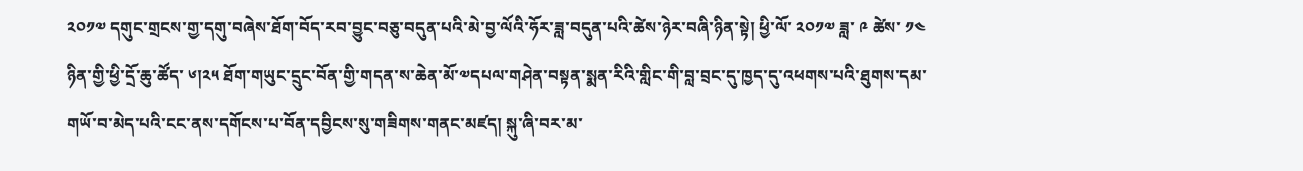༢༠༡༧ དགུང་གྲངས་གྱ་དགུ་བཞེས་ཐོག་བོད་རབ་བྱུང་བཅུ་བདུན་པའི་མེ་བྱ་ལོའི་ཧོར་ཟླ་བདུན་པའི་ཚེས་ཉེར་བཞི་ཉིན་སྟེ། ཕྱི་ལོ་ ༢༠༡༧ ཟླ་ ༩ ཚེས་ ༡༤ ཉིན་གྱི་ཕྱི་དྲོ་ཆུ་ཚོད་ ༦།༢༥ ཐོག་གཡུང་དྲུང་བོན་གྱི་གདན་ས་ཆེན་མོ་༧དཔལ་གཤེན་བསྟན་སྨན་རིའི་གླིང་གི་བླ་བྲང་དུ་ཁྱད་དུ་འཕགས་པའི་ཐུགས་དམ་གཡོ་བ་མེད་པའི་ངང་ནས་དགོངས་པ་བོན་དབྱིངས་སུ་གཟིགས་གནང་མཛད། སྐུ་ཞི་བར་མ་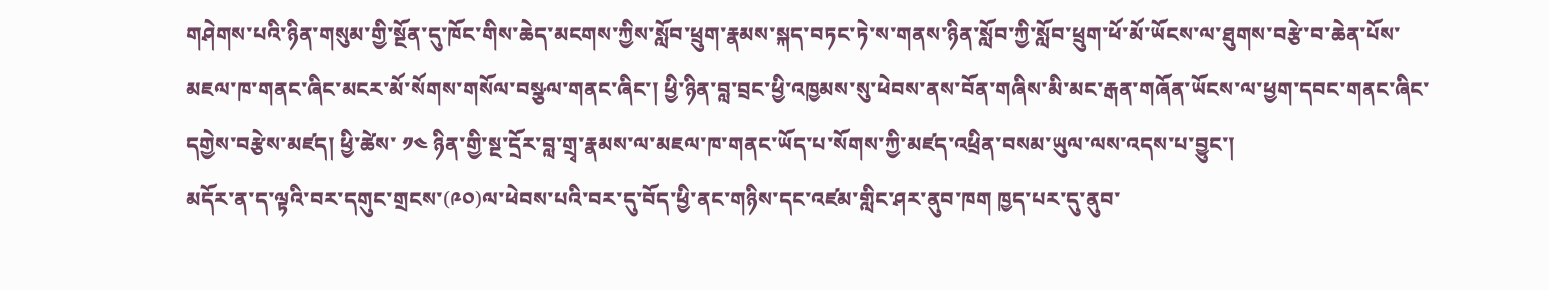གཤེགས་པའི་ཉིན་གསུམ་གྱི་སྔོན་དུ་ཁོང་གིས་ཆེད་མངགས་ཀྱིས་སློབ་ཕྲུག་རྣམས་སྐད་བཏང་ཏེ་ས་གནས་ཉིན་སློབ་ཀྱི་སློབ་ཕྲུག་ཕོ་མོ་ཡོངས་ལ་ཐུགས་བརྩེ་བ་ཆེན་པོས་མཇལ་ཁ་གནང་ཞིང་མངར་མོ་སོགས་གསོལ་བསྩལ་གནང་ཞིང་། ཕྱི་ཉིན་བླ་བྲང་ཕྱི་འཁྱམས་སུ་ཕེབས་ནས་བོན་གཞིས་མི་མང་རྒན་གཞོན་ཡོངས་ལ་ཕྱག་དབང་གནང་ཞིང་དགྱེས་བརྩེས་མཛད། ཕྱི་ཚེས་ ༡༤ ཉིན་གྱི་སྔ་དྲོར་བླ་གྲྭ་རྣམས་ལ་མཇལ་ཁ་གནང་ཡོད་པ་སོགས་ཀྱི་མཛད་འཕྲིན་བསམ་ཡུལ་ལས་འདས་པ་བྱུང་།
མདོར་ན་ད་ལྟའི་བར་དགུང་གྲངས་(༩༠)ལ་ཕེབས་པའི་བར་དུ་བོད་ཕྱི་ནང་གཉིས་དང་འཛམ་གླིང་ཤར་ནུབ་ཁག ཁྱད་པར་དུ་ནུབ་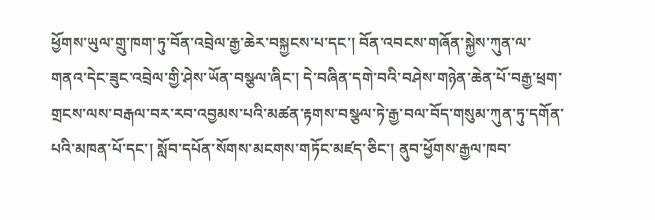ཕྱོགས་ཡུལ་གྲུ་ཁག་ཏུ་བོན་འབྲེལ་རྒྱ་ཆེར་བསྐྱངས་པ་དང་། བོན་འབངས་གཞོན་སྐྱེས་ཀུན་ལ་གནའ་དེང་ཟུང་འབྲེལ་གྱི་ཤེས་ཡོན་བསྩལ་ཞིང་། དེ་བཞིན་དགེ་བའི་བཤེས་གཉེན་ཆེན་པོ་བརྒྱ་ཕྲག་གྲངས་ལས་བརྒལ་བར་རབ་འབྱམས་པའི་མཚན་རྟགས་བསྩལ་ཏེ་རྒྱ་བལ་བོད་གསུམ་ཀུན་ཏུ་དགོན་པའི་མཁན་པོ་དང་། སློབ་དཔོན་སོགས་མངགས་གཏོང་མཛད་ཅིང་། ནུབ་ཕྱོགས་རྒྱལ་ཁབ་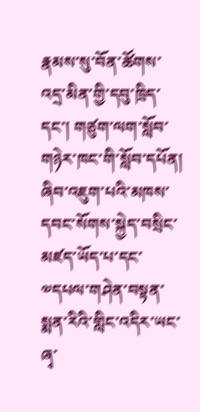རྣམས་སུ་བོན་ཚོགས་འདྲ་མིན་གྱི་དབུ་ཁྲིད་དང་། གཙུག་ལག་སློབ་གཉེར་ཁང་གི་སློབ་དཔོན། ཞིབ་འཇུག་པའི་མཁས་དབང་སོགས་སྐྱེད་བསྲིང་མཛད་ཡོད་པ་དང་༧དཔལ་གཤེན་བསྟན་སྨན་རིའི་གླིང་འདིར་ཡང་ཞྭ་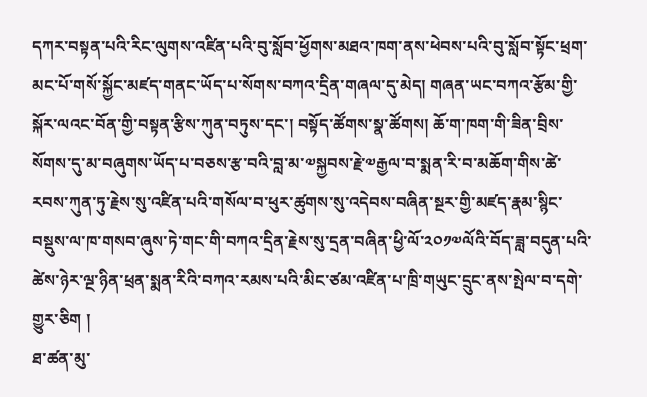དཀར་བསྟན་པའི་རིང་ལུགས་འཛིན་པའི་བུ་སློབ་ཕྱོགས་མཐའ་ཁག་ནས་ཕེབས་པའི་བུ་སློབ་སྟོང་ཕྲག་མང་པོ་གསོ་སྐྱོང་མཛད་གནང་ཡོད་པ་སོགས་བཀའ་དྲིན་གཞལ་དུ་མེད། གཞན་ཡང་བཀའ་རྩོམ་གྱི་སྐོར་ལའང་བོན་གྱི་བསྟན་རྩིས་ཀུན་བཏུས་དང་། བསྟོད་ཚོགས་སྣ་ཚོགས། ཆོ་ག་ཁག་གི་ཟིན་བྲིས་སོགས་དུ་མ་བཞུགས་ཡོད་པ་བཅས་རྩ་བའི་བླ་མ་༧སྐྱབས་རྗེ་༧རྒྱལ་བ་སྨན་རི་བ་མཆོག་གིས་ཚེ་རབས་ཀུན་ཏུ་རྗེས་སུ་འཛིན་པའི་གསོལ་བ་ཕུར་ཚུགས་སུ་འདེབས་བཞིན་སྔར་གྱི་མཛད་རྣམ་སྙིང་བསྡུས་ལ་ཁ་གསབ་ཞུས་ཏེ་གང་གི་བཀའ་དྲིན་རྗེས་སུ་དྲན་བཞིན་ཕྱི་ལོ་༢༠༡༧ལོའི་བོད་ཟླ་བདུན་པའི་ཚེས་ཉེར་ལྔ་ཉིན་ཕྲན་སྨན་རིའི་བཀའ་རམས་པའི་མིང་ཙམ་འཛིན་པ་ཁྲི་གཡུང་དྲུང་ནས་སྤེལ་བ་དགེ་གྱུར་ཅིག །
ཐ་ཚན་མུ་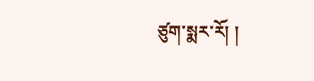ཙུག་སྨར་རོ། །